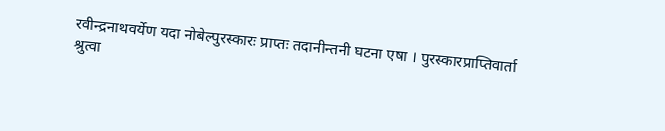रवीन्द्रनाथवर्येण यदा नोबेल्पुरस्कारः प्राप्तः तदानीन्तनी घटना एषा । पुरस्कारप्राप्तिवार्ता श्रुत्वा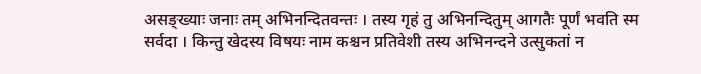असङ्ख्याः जनाः तम् अभिनन्दितवन्तः । तस्य गृहं तु अभिनन्दितुम् आगतैः पूर्णं भवति स्म सर्वदा । किन्तु खेदस्य विषयः नाम कश्चन प्रतिवेशी तस्य अभिनन्दने उत्सुकतां न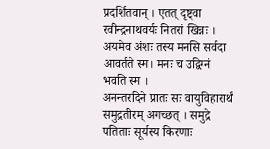प्रदर्शितवान् । एतत् दृष्ट्वा रवीन्द्रनाथवर्यः नितरां खिन्नः । अयमेव अंशः तस्य मनसि सर्वदा आवर्तते स्म। मनः च उद्विग्नं भवति स्म ।
अनन्तरदिने प्रातः सः वायुविहारार्थं समुद्रतीरम् अगच्छत् । समुद्रे पतिताः सूर्यस्य किरणाः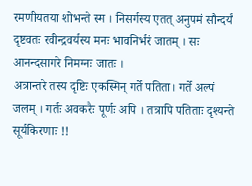रमणीयतया शोभन्ते स्म । निसर्गस्य एतत् अनुपमं सौन्दर्यं दृष्टवतः रवीन्द्रवर्यस्य मनः भावनिर्भरं जातम् । सः आनन्दसागरे निमग्नः जातः ।
अत्रान्तरे तस्य दृष्टिः एकस्मिन् गर्ते पतिता। गर्ते अल्पं जलम् । गर्तः अवकरैः पूर्णः अपि । तत्रापि पतिताः दृश्यन्ते सूर्यकिरणाः !!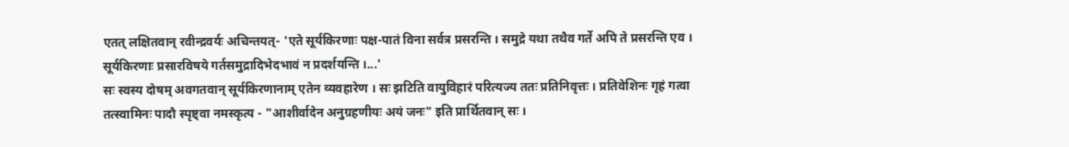एतत् लक्षितवान् रवीन्द्रवर्यः अचिन्तयत्- 'एते सूर्यकिरणाः पक्ष-पातं विना सर्वत्र प्रसरन्ति । समुद्रे यथा तथैव गर्ते अपि ते प्रसरन्ति एव । सूर्यकिरणाः प्रसारविषये गर्तसमुद्रादिभेदभावं न प्रदर्शयन्ति ।...'
सः स्वस्य दोषम् अवगतवान् सूर्यकिरणानाम् एतेन व्यवहारेण । सः झटिति वायुविहारं परित्यज्य ततः प्रतिनिवृत्तः । प्रतिवेशिनः गृहं गत्वा तत्स्वामिनः पादौ स्पृष्ट्वा नमस्कृत्य - "आशीर्वादेन अनुग्रहणीयः अयं जनः" इति प्रार्थितवान् सः ।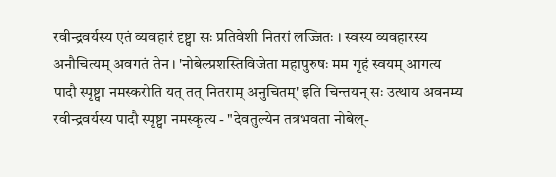रवीन्द्रवर्यस्य एतं व्यवहारं दृष्ट्वा सः प्रतिवेशी नितरां लज्जितः । स्वस्य व्यवहारस्य अनौचित्यम् अवगतं तेन । 'नोबेल्प्रशस्तिविजेता महापुरुषः मम गृहं स्वयम् आगत्य पादौ स्पृष्ट्वा नमस्करोति यत् तत् नितराम् अनुचितम्' इति चिन्तयन् सः उत्थाय अवनम्य रवीन्द्रवर्यस्य पादौ स्पृष्ट्वा नमस्कृत्य - "देवतुल्येन तत्रभवता नोबेल्-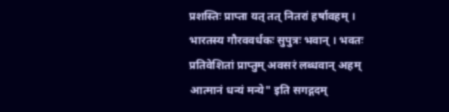प्रशस्तिः प्राप्ता यत् तत् नितरां हर्षावहम् । भारतस्य गौरववर्धकः सुपुत्रः भवान् । भवतः प्रतिवेशितां प्राप्तुम् अवसरं लब्धवान् अहम् आत्मानं धन्यं मन्ये" इति सगद्गदम्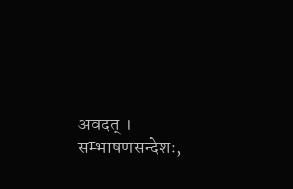अवदत् ।
सम्भाषणसन्देशः,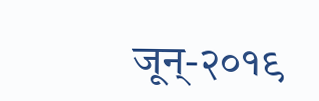जून्-२०१९